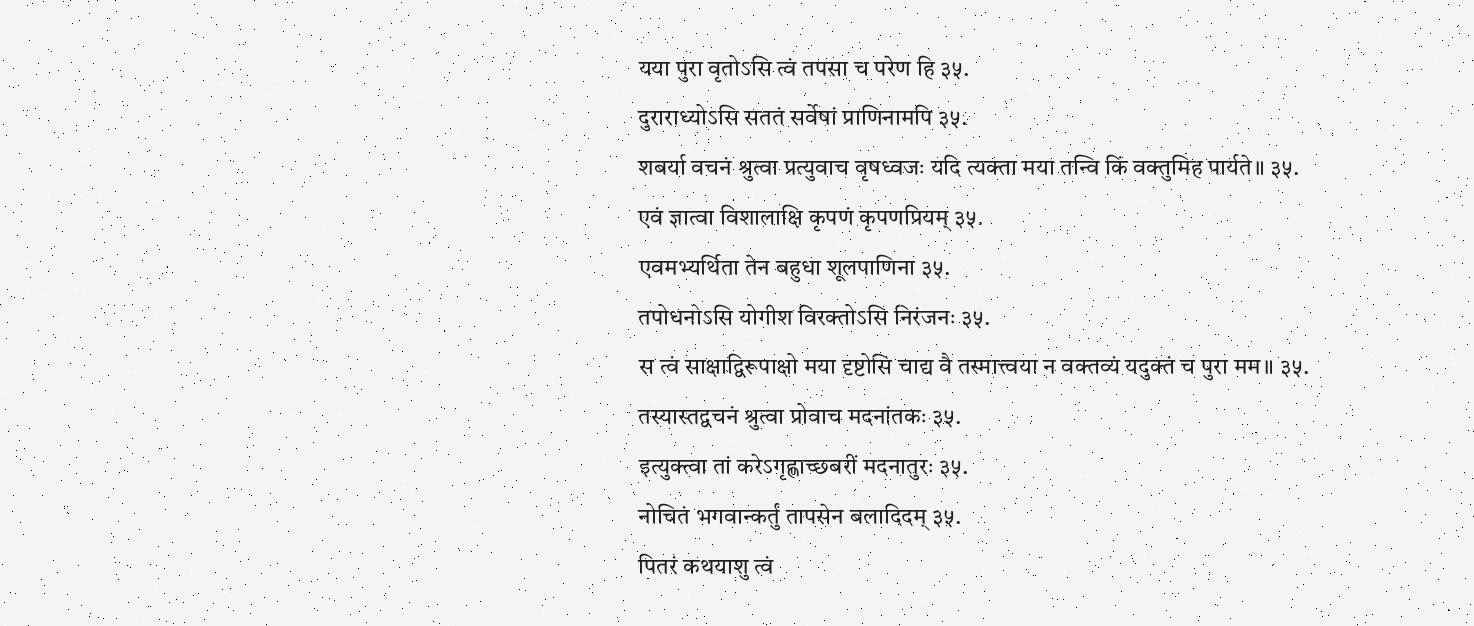यया पुरा वृतोऽसि त्वं तपसा च परेण हि ३५.
दुराराध्योऽसि सततं सर्वेषां प्राणिनामपि ३५.
शबर्या वचनं श्रुत्वा प्रत्युवाच वृषध्वजः यदि त्यक्ता मया तन्वि किं वक्तुमिह पार्यते॥ ३५.
एवं ज्ञात्वा विशालाक्षि कृपणं कृपणप्रियम् ३५.
एवमभ्यर्थिता तेन बहुधा शूलपाणिना ३५.
तपोधनोऽसि योगीश विरक्तोऽसि निरंजनः ३५.
स त्वं साक्षाद्विरूपाक्षो मया दृष्टोसि चाद्य वै तस्मात्त्वया न वक्तव्यं यदुक्तं च पुरा मम॥ ३५.
तस्यास्तद्वचनं श्रुत्वा प्रोवाच मदनांतकः ३५.
इत्युक्त्वा तां करेऽगृह्णाच्छबरीं मदनातुरः ३५.
नोचितं भगवान्कर्तुं तापसेन बलादिदम् ३५.
पितरं कथयाशु त्वं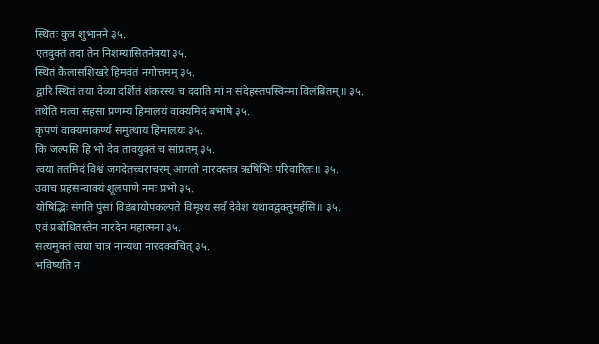स्थितः कुत्र शुभानने ३५.
एतदुक्तं तदा तेन निशम्यासितनेत्रया ३५.
स्थितं कैलासशिखरे हिमवंतं नगोत्तमम् ३५.
द्वारि स्थितं तया देव्या दर्शितं शंकरस्य च ददाति मां न संदेहस्तपस्विन्मा विलंबितम्॥ ३५.
तथेति मत्वा सहसा प्रणम्य हिमालयं वाक्यमिदं बभाषे ३५.
कृपणं वाक्यमाकर्ण्य समुत्थाय हिमालयः ३५.
किं जल्पसि हि भो देव तावयुक्तं च सांप्रतम् ३५.
त्वया ततमिदं विश्वं जगदेतच्चराचरम् आगतो नारदस्तत्र ऋषिभिः परिवारितः॥ ३५.
उवाच प्रहसन्वाक्यं शूलपाणे नमः प्रभो ३५.
योषिद्भिः संगति पुंसां विडंबायोपकल्पते विमृश्य सर्वं देवेश यथावद्वक्तुमर्हसि॥ ३५.
एवं प्रबोधितस्तेन नारदेन महात्मना ३५.
सत्यमुक्तं त्वया चात्र नान्यथा नारदक्वचित् ३५.
भविष्यति न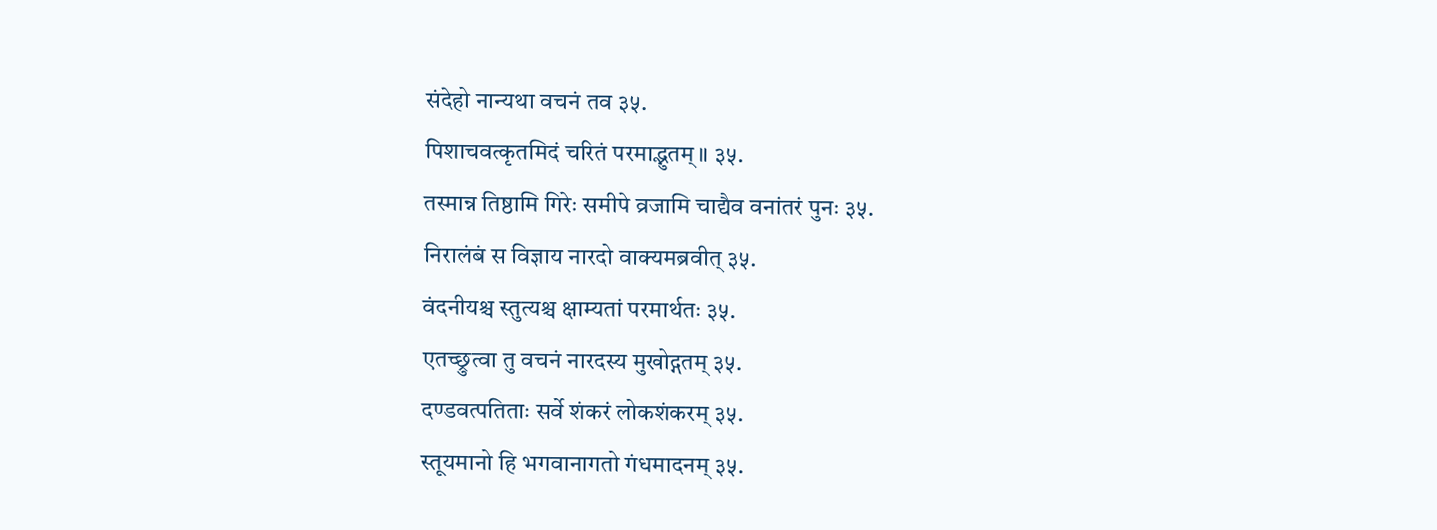संदेहो नान्यथा वचनं तव ३५.
पिशाचवत्कृतमिदं चरितं परमाद्भुतम्॥ ३५.
तस्मान्न तिष्ठामि गिरेः समीपे व्रजामि चाद्यैव वनांतरं पुनः ३५.
निरालंबं स विज्ञाय नारदो वाक्यमब्रवीत् ३५.
वंदनीयश्च स्तुत्यश्च क्षाम्यतां परमार्थतः ३५.
एतच्छ्रुत्वा तु वचनं नारदस्य मुखोद्गतम् ३५.
दण्डवत्पतिताः सर्वे शंकरं लोकशंकरम् ३५.
स्तूयमानो हि भगवानागतो गंधमादनम् ३५.